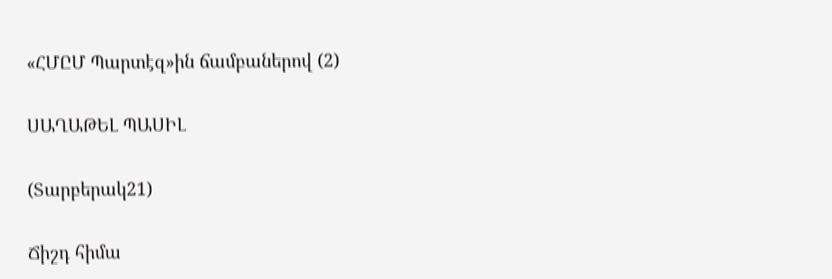«ՀՄԸՄ Պարտէզ»ին ճամբաներով (2)

ՍԱՂԱԹԵԼ ՊԱՍԻԼ

(Տարբերակ21)

Ճիշդ հիմա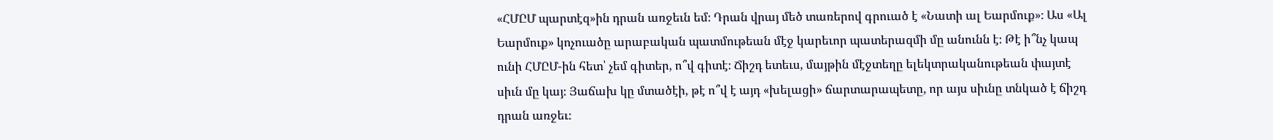«ՀՄԸՄ պարտէզ»ին դրան առջեւն եմ։ Դրան վրայ մեծ տառերով գրուած է «Նատի ալ Եարմուք»։ Աս «Ալ Եարմուք» կոչուածը արաբական պատմութեան մէջ կարեւոր պատերազմի մը անունն է։ Թէ ի՞նչ կապ ունի ՀՄԸՄ-ին հետ՝ չեմ գիտեր, ո՞վ գիտէ։ Ճիշդ ետեւս, մայթին մէջտեղը ելեկտրականութեան փայտէ սիւն մը կայ։ Յաճախ կը մտածէի, թէ ո՞վ է այդ «խելացի» ճարտարապետը, որ այս սիւնը տնկած է ճիշդ դրան առջեւ։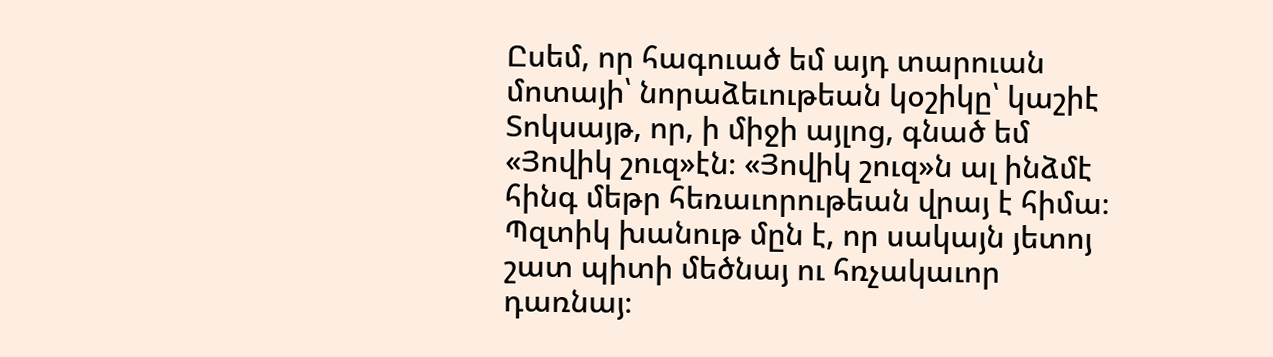Ըսեմ, որ հագուած եմ այդ տարուան մոտայի՝ նորաձեւութեան կօշիկը՝ կաշիէ Տոկսայթ, որ, ի միջի այլոց, գնած եմ «Յովիկ շուզ»էն։ «Յովիկ շուզ»ն ալ ինձմէ հինգ մեթր հեռաւորութեան վրայ է հիմա։ Պզտիկ խանութ մըն է, որ սակայն յետոյ շատ պիտի մեծնայ ու հռչակաւոր դառնայ։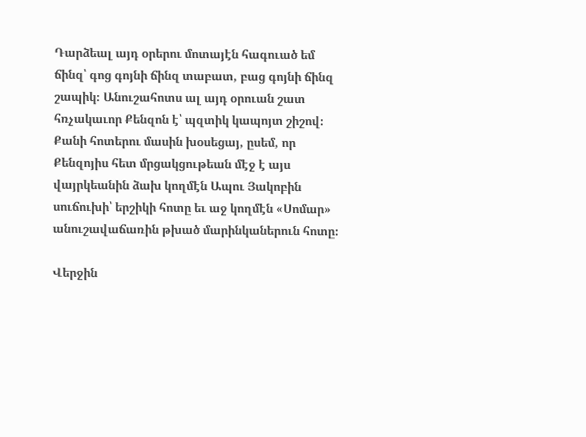Դարձեալ այդ օրերու մոտայէն հագուած եմ ճինզ՝ գոց գոյնի ճինզ տաբատ, բաց գոյնի ճինզ շապիկ։ Անուշահոտս ալ այդ օրուան շատ հռչակաւոր Քենզոն է՝ պզտիկ կապոյտ շիշով։ Քանի հոտերու մասին խօսեցայ, ըսեմ, որ Քենզոյիս հետ մրցակցութեան մէջ է այս վայրկեանին ձախ կողմէն Ապու Յակոբին սուճուխի՝ երշիկի հոտը եւ աջ կողմէն «Սոմար» անուշավաճառին թխած մարինկաներուն հոտը։

Վերջին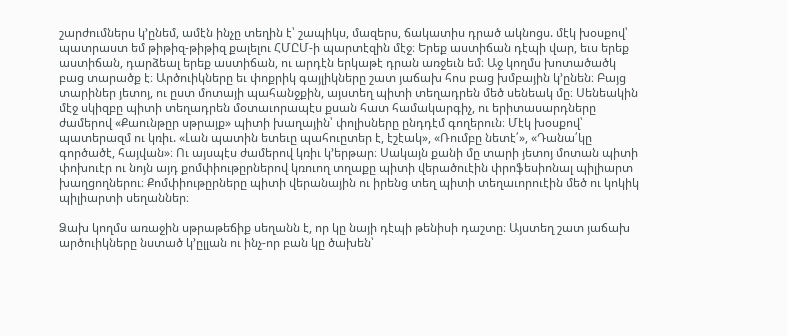շարժումներս կ’ընեմ, ամէն ինչը տեղին է՝ շապիկս, մազերս, ճակատիս դրած ակնոցս. մէկ խօսքով՝ պատրաստ եմ թիթիզ-թիթիզ քալելու ՀՄԸՄ-ի պարտէզին մէջ։ Երեք աստիճան դէպի վար, եւս երեք աստիճան, դարձեալ երեք աստիճան, ու արդէն երկաթէ դրան առջեւն եմ։ Աջ կողմս խոտածածկ բաց տարածք է։ Արծուիկները եւ փոքրիկ գայլիկները շատ յաճախ հոս բաց խմբային կ’ընեն։ Բայց տարիներ յետոյ, ու ըստ մոտայի պահանջքին, այստեղ պիտի տեղադրեն մեծ սենեակ մը։ Սենեակին մէջ սկիզբը պիտի տեղադրեն մօտաւորապէս քսան հատ համակարգիչ, ու երիտասարդները ժամերով «Քաունթըր սթրայք» պիտի խաղային՝ փոլիսները ընդդէմ գողերուն։ Մէկ խօսքով՝ պատերազմ ու կռիւ. «Լան պատին ետեւը պահուըտեր է, էշէակ», «Ռումբը նետէ՛», «Դանա՛կը գործածէ, հայվան»։ Ու այսպէս ժամերով կռիւ կ’երթար։ Սակայն քանի մը տարի յետոյ մոտան պիտի փոխուէր ու նոյն այդ քոմփիութըրներով կռուող տղաքը պիտի վերածուէին փրոֆեսիոնալ պիլիարտ խաղցողներու։ Քոմփիութըրները պիտի վերանային ու իրենց տեղ պիտի տեղաւորուէին մեծ ու կոկիկ պիլիարտի սեղաններ։

Ձախ կողմս առաջին սթրաթեճիք սեղանն է, որ կը նայի դէպի թենիսի դաշտը։ Այստեղ շատ յաճախ արծուիկները նստած կ’ըլլան ու ինչ-որ բան կը ծախեն՝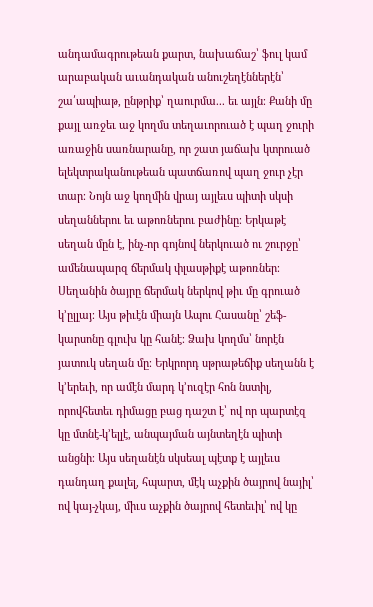անդամագրութեան քարտ, նախաճաշ՝ ֆուլ կամ արաբական աւանդական անուշեղէններէն՝ շա՛ապիաթ, ընթրիք՝ ղաուրմա... եւ այլն։ Քանի մը քայլ առջեւ աջ կողմս տեղաւորուած է պաղ ջուրի առաջին սառնարանը, որ շատ յաճախ կտրուած ելեկտրականութեան պատճառով պաղ ջուր չէր տար։ Նոյն աջ կողմին վրայ այլեւս պիտի սկսի սեղաններու եւ աթոռներու բաժինը։ Երկաթէ սեղան մըն է, ինչ-որ գոյնով ներկուած ու շուրջը՝ ամենապարզ ճերմակ փլասթիքէ աթոռներ։ Սեղանին ծայրը ճերմակ ներկով թիւ մը գրուած կ’ըլլայ։ Այս թիւէն միայն Ապու Հասանը՝ շեֆ-կարսոնը գլուխ կը հանէ։ Ձախ կողմս՝ նորէն յատուկ սեղան մը։ Երկրորդ սթրաթեճիք սեղանն է կ’երեւի, որ ամէն մարդ կ’ուզէր հոն նստիլ, որովհետեւ դիմացը բաց դաշտ է՝ ով որ պարտէզ կը մտնէ-կ’ելլէ, անպայման այնտեղէն պիտի անցնի։ Այս սեղանէն սկսեալ պէտք է այլեւս դանդաղ քալել, հպարտ, մէկ աչքին ծայրով նայիլ՝ ով կայ-չկայ, միւս աչքին ծայրով հետեւիլ՝ ով կը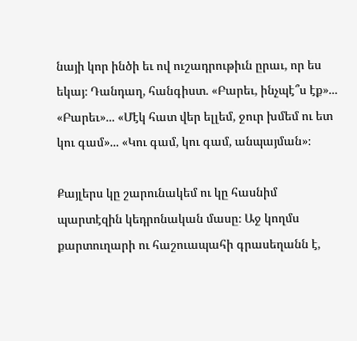նայի կոր ինծի եւ ով ուշադրութիւն ըրաւ, որ ես եկայ։ Դանդաղ, հանգիստ. «Բարեւ, ինչպէ՞ս էք»... «Բարեւ»... «Մէկ հատ վեր ելլեմ, ջուր խմեմ ու ետ կու գամ»... «Կու գամ, կու գամ, անպայման»։

Քայլերս կը շարունակեմ ու կը հասնիմ պարտէզին կեդրոնական մասը։ Աջ կողմս քարտուղարի ու հաշուապահի գրասեղանն է,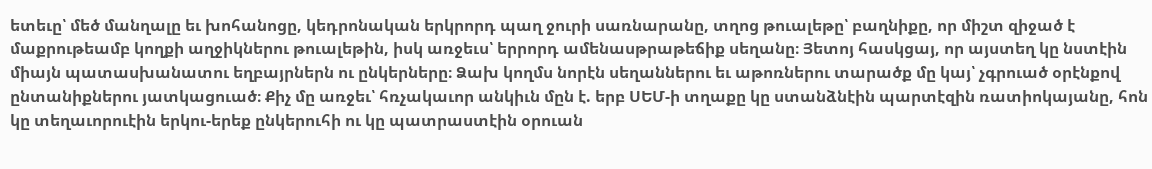ետեւը՝ մեծ մանղալը եւ խոհանոցը, կեդրոնական երկրորդ պաղ ջուրի սառնարանը, տղոց թուալեթը՝ բաղնիքը, որ միշտ զիջած է մաքրութեամբ կողքի աղջիկներու թուալեթին, իսկ առջեւս՝ երրորդ ամենասթրաթեճիք սեղանը։ Յետոյ հասկցայ, որ այստեղ կը նստէին միայն պատասխանատու եղբայրներն ու ընկերները։ Ձախ կողմս նորէն սեղաններու եւ աթոռներու տարածք մը կայ՝ չգրուած օրէնքով ընտանիքներու յատկացուած։ Քիչ մը առջեւ՝ հռչակաւոր անկիւն մըն է. երբ ՍԵՄ-ի տղաքը կը ստանձնէին պարտէզին ռատիոկայանը, հոն կը տեղաւորուէին երկու-երեք ընկերուհի ու կը պատրաստէին օրուան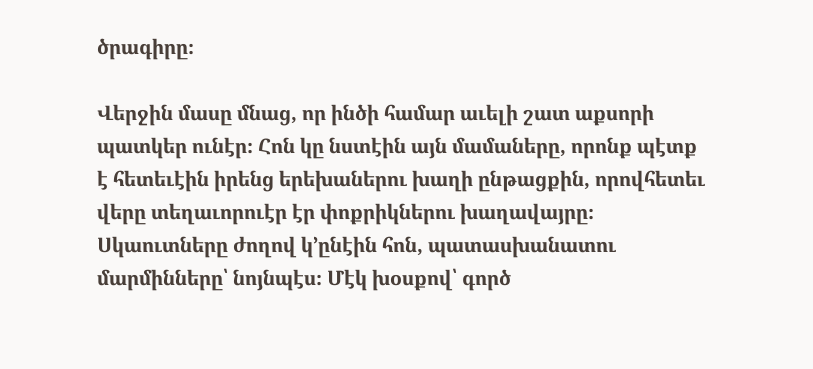ծրագիրը։

Վերջին մասը մնաց, որ ինծի համար աւելի շատ աքսորի պատկեր ունէր։ Հոն կը նստէին այն մամաները, որոնք պէտք է հետեւէին իրենց երեխաներու խաղի ընթացքին, որովհետեւ վերը տեղաւորուէր էր փոքրիկներու խաղավայրը։ Սկաուտները ժողով կ’ընէին հոն, պատասխանատու մարմինները՝ նոյնպէս։ Մէկ խօսքով՝ գործ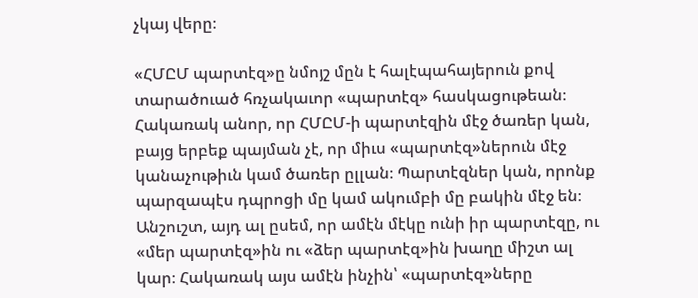չկայ վերը։

«ՀՄԸՄ պարտէզ»ը նմոյշ մըն է հալէպահայերուն քով տարածուած հռչակաւոր «պարտէզ» հասկացութեան։ Հակառակ անոր, որ ՀՄԸՄ-ի պարտէզին մէջ ծառեր կան, բայց երբեք պայման չէ, որ միւս «պարտէզ»ներուն մէջ կանաչութիւն կամ ծառեր ըլլան։ Պարտէզներ կան, որոնք պարզապէս դպրոցի մը կամ ակումբի մը բակին մէջ են։ Անշուշտ, այդ ալ ըսեմ, որ ամէն մէկը ունի իր պարտէզը, ու «մեր պարտէզ»ին ու «ձեր պարտէզ»ին խաղը միշտ ալ կար։ Հակառակ այս ամէն ինչին՝ «պարտէզ»ները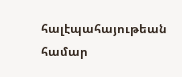հալէպահայութեան համար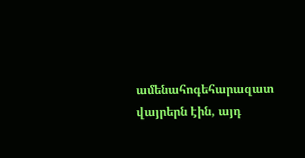ամենահոգեհարազատ վայրերն էին, այդ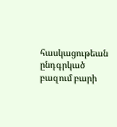հասկացութեան ընդգրկած բազում բարի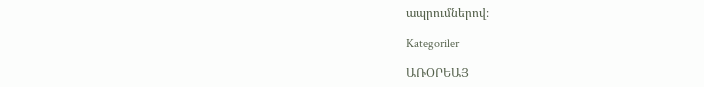ապրումներով։

Kategoriler

ԱՌՕՐԵԱՅ